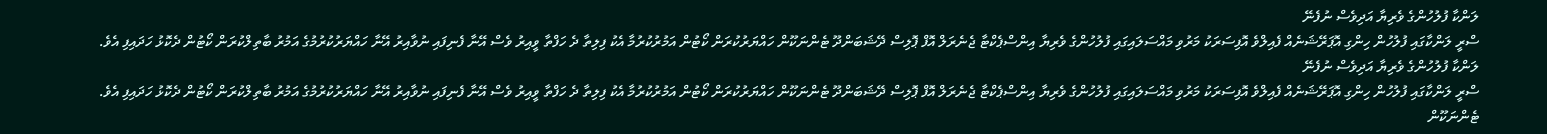ލަންކާ ފުލުހުންގެ ވެރިޔާ އަދިވެސް ނުފެނޭ
ސްރީ ލަންކާގައި ފުލުހުން ހިންގި އޮޕަރޭޝަނެއް ފެއިލްވެ އޮފިސަރަކު މަރުވި މައްސަލައިގައި ފުލުހުންގެ ވެރިޔާ އިންސްޕެކްޓާ ޖެނެރަލް އޮފް ޕޮލިސް ދޭޝަބަންދޫ ޓެންނަކޫން ހައްޔަރުކުރަން ކޯޓުން އަމުރުކުރުމާ އެކު ފިލިތާ ދެ ހަފްތާ ވީއިރު ވެސް އޭނާ ފެނިފައި ނުވާއިރު އޭނާ ހައްޔަރުކުރުމުގެ އަމުރު ބާތިލްކުރަން ކޯޓުން ދެކޮޅު ހަދައިފި އެވެ.
ލަންކާ ފުލުހުންގެ ވެރިޔާ އަދިވެސް ނުފެނޭ
ސްރީ ލަންކާގައި ފުލުހުން ހިންގި އޮޕަރޭޝަނެއް ފެއިލްވެ އޮފިސަރަކު މަރުވި މައްސަލައިގައި ފުލުހުންގެ ވެރިޔާ އިންސްޕެކްޓާ ޖެނެރަލް އޮފް ޕޮލިސް ދޭޝަބަންދޫ ޓެންނަކޫން ހައްޔަރުކުރަން ކޯޓުން އަމުރުކުރުމާ އެކު ފިލިތާ ދެ ހަފްތާ ވީއިރު ވެސް އޭނާ ފެނިފައި ނުވާއިރު އޭނާ ހައްޔަރުކުރުމުގެ އަމުރު ބާތިލްކުރަން ކޯޓުން ދެކޮޅު ހަދައިފި އެވެ.
ޓެންނަކޫން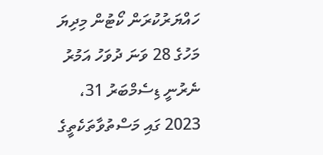ހައްޔަރުކުރަން ކޯޓުން މިދިޔަ މަހުގެ 28 ވަނަ ދުވަހު އަމުރު ނެރުނީ ޑިސެމްބަރު 31، 2023 ގައި މަސްތުވާތަކެތީގެ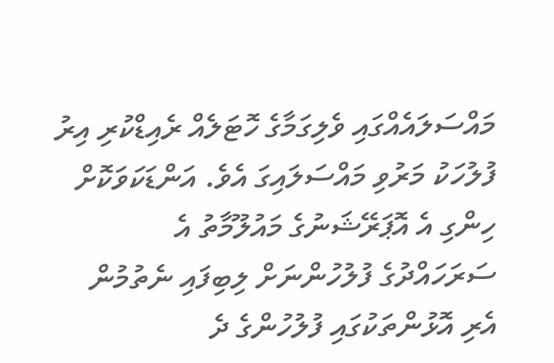މައްސަލައެއްގައި ވެލިގަމާގެ ހޮޓަލެއް ރެއިޑްކުރި އިރު ފުލުހަކު މަރުވި މައްސަލައިގަ އެވެ. އަންޑަކަވަކޮށް ހިންގި އެ އޮޕަރޭޝަނުގެ މައުލޫމާތު އެ ސަރަހައްދުގެ ފުލުހުންނަށް ލިބިފައި ނެތުމުން އެރި އޮޅުންތަކުގައި ފުލުހުންގެ ދެ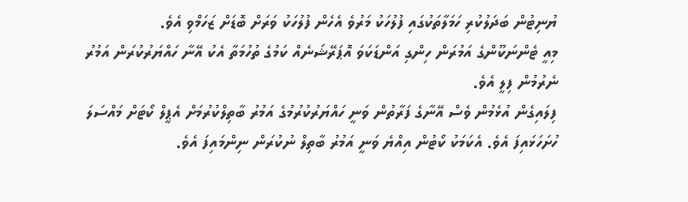ޔުނިޓުން ބަދަލުކުރި ހަމަލާތަކުގައި ފުލުހަކު މަރުވެ އެހެން ފުލުހަކު ވަރަށް ބޮޑަށް ޒަހަމްވި އެވެ.
މިއީ ޓެންނަކޫންގެ އަމުރަން ހިންގި އަންޑަކަވަ އޮޕަރޭޝަނެއް ކަމުގެ ތުހުމަތާ އެކު އޭނާ ހައްޔަރުކުރަން އަމުރު ނެރުމުން ފިލީ އެވެ.
ފިލައިގެން އުޅެމުން ވެސް އޭނާގެ ފަރާތުން ވަނީ ހައްޔަރުކުރުމުގެ އަމުރު ބާތިލްކުރުމަށް އެޕީލް ކޯޓަށް މައްސަލަ ހުށަހަޅައިފަ އެވެ. އެކަމަކު ކޯޓުން އިއްޔެ ވަނީ އަމުރު ބާތިލް ނުކުރަން ނިންމައިފަ އެވެ.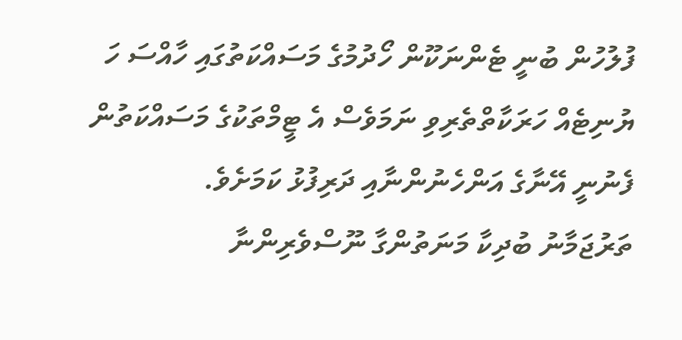ފުލުހުން ބުނީ ޓެންނަކޫން ހޯދުމުގެ މަސައްކަތުގައި ހާއްސަ ހަ ޔުނިޓެއް ހަރަކާތްތެރިވި ނަމަވެސް އެ ޓީމްތަކުގެ މަސައްކަތުން ފެނުނީ އޭނާގެ އަންހެނުންނާއި ދަރިފުޅު ކަމަށެވެ.
ތަރުޖަމާނު ބުދިކާ މަނަތުންގާ ނޫސްވެރިންނާ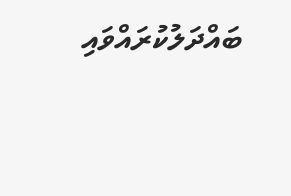ބައްދަލުކުރައްވައި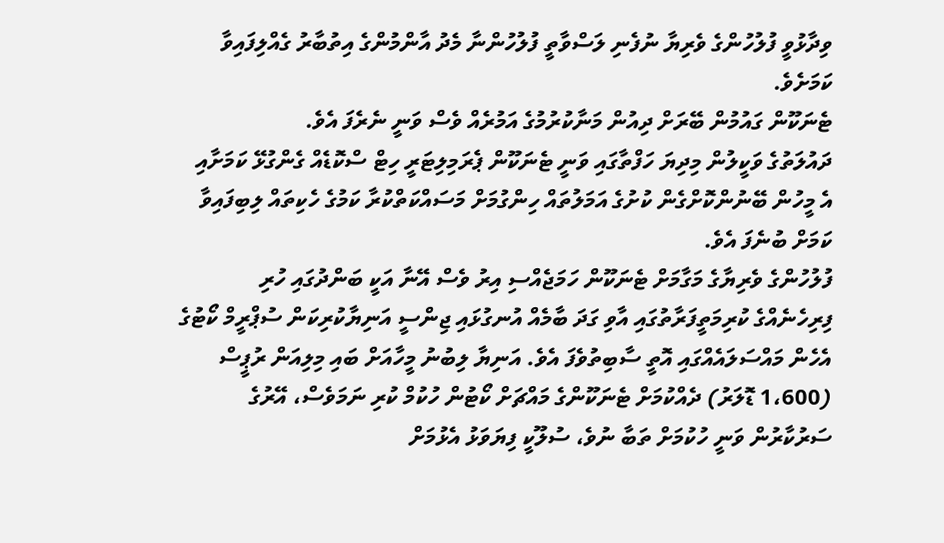ވިދާޅުވީ ފުލުހުންގެ ވެރިޔާ ނުފެނި ލަސްވާތީ ފުލުހުންނާ މެދު އާންމުންގެ އިތުބާރު ގެއްލިފައިވާ ކަމަށެވެ.
ޓެނަކޫން ގައުމުން ބޭރަށް ދިއުން މަނާކުރުމުގެ އަމުރެއް ވެސް ވަނީ ނެރެފަ އެވެ.
ދައުލަތުގެ ވަކީލުން މިދިޔަ ހަފްތާގައި ވަނީ ޓެނަކޫން ޕެރަމިލިޓަރީ ހިޓް ސްކޮޑެއް ގެންގުޅޭ ކަމަށާއި އެ މީހުން ބޭނުންކޮށްގެން ކުށުގެ އަމަލުތައް ހިންގުމަށް މަސައްކަތްކުރާ ކަމުގެ ހެކިތައް ލިބިފައިވާ ކަމަށް ބުނެފަ އެވެ.
ފުލުހުންގެ ވެރިޔާގެ މަގާމަށް ޓެނަކޫން ހަމަޖެއްސި އިރު ވެސް އޭނާ އަކީ ބަންދުގައި ހުރި ފިރިހެނެއްގެ ކުރިމަތީފަރާތުގައި އާވި ގަދަ ބާމެއް އުނގުޅައި ޖިންސީ އަނިޔާކުރިކަން ސުޕްރީމް ކޯޓުގެ އެހެން މައްސަލައެއްގައި އޮތީ ސާބިތުވެފަ އެވެ. އަނިޔާ ލިބުނު މީހާއަށް ބައި މިލިއަން ރުޕީސް (1،600 ޑޮލަރު) ދެއްކުމަށް ޓެނަކޫންގެ މައްޗަށް ކޯޓުން ހުކުމް ކުރި ނަމަވެސް، އޭރުގެ ސަރުކާރުން ވަނީ ހުކުމަށް ތަބާ ނުވެ، ސުލޫކީ ފިޔަވަޅު އެޅުމަށް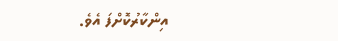އިންކާރުކޮށްފަ އެވެ.